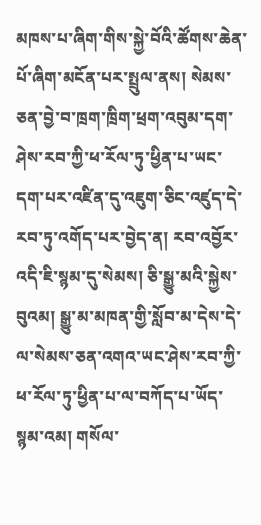མཁས་པ་ཞིག་གིས་སྐྱེ་བོའི་ཚོགས་ཆེན་པོ་ཞིག་མངོན་པར་སྤྲུལ་ནས། སེམས་ཅན་བྱེ་བ་ཁྲག་ཁྲིག་ཕྲག་འབུམ་དག་ཤེས་རབ་ཀྱི་ཕ་རོལ་ཏུ་ཕྱིན་པ་ཡང་དག་པར་འཛིན་དུ་འཇུག་ཅིང་འཛུད་དེ་རབ་ཏུ་འགོད་པར་བྱེད་ན། རབ་འབྱོར་འདི་ཇི་སྙམ་དུ་སེམས། ཅི་སྒྱུ་མའི་སྐྱེས་བུའམ། སྒྱུ་མ་མཁན་གྱི་སློབ་མ་དེས་དེ་ལ་སེམས་ཅན་འགའ་ཡང་ཤེས་རབ་ཀྱི་ཕ་རོལ་ཏུ་ཕྱིན་པ་ལ་བཀོད་པ་ཡོད་སྙམ་འམ། གསོལ་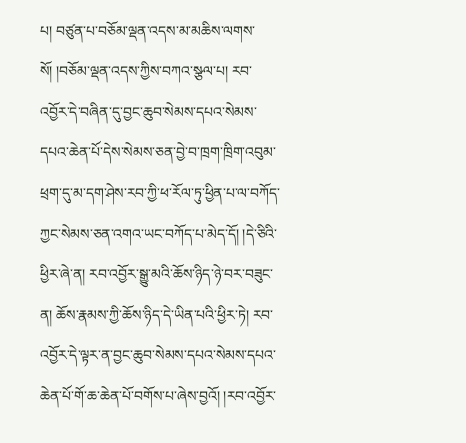པ། བཙུན་པ་བཅོམ་ལྡན་འདས་མ་མཆིས་ལགས་སོ། །བཅོམ་ལྡན་འདས་ཀྱིས་བཀའ་སྩལ་པ། རབ་འབྱོར་དེ་བཞིན་དུ་བྱང་ཆུབ་སེམས་དཔའ་སེམས་དཔའ་ཆེན་པོ་དེས་སེམས་ཅན་བྱེ་བ་ཁྲག་ཁྲིག་འབུམ་ཕྲག་དུ་མ་དག་ཤེས་རབ་ཀྱི་ཕ་རོལ་ཏུ་ཕྱིན་པ་ལ་བཀོད་ཀྱང་སེམས་ཅན་འགའ་ཡང་བཀོད་པ་མེད་དོ། །དེ་ཅིའི་ཕྱིར་ཞེ་ན། རབ་འབྱོར་སྒྱུ་མའི་ཆོས་ཉིད་ཉེ་བར་བཟུང་ན། ཆོས་རྣམས་ཀྱི་ཆོས་ཉིད་དེ་ཡིན་པའི་ཕྱིར་ཏེ། རབ་འབྱོར་དེ་ལྟར་ན་བྱང་ཆུབ་སེམས་དཔའ་སེམས་དཔའ་ཆེན་པོ་གོ་ཆ་ཆེན་པོ་བགོས་པ་ཞེས་བྱའོ། །རབ་འབྱོར་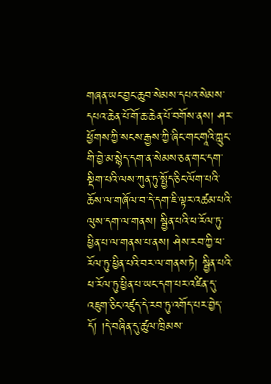གཞན་ཡང་བྱང་ཆུབ་སེམས་དཔའ་སེམས་དཔའ་ཆེན་པོ་གོ་ཆ་ཆེན་པོ་བགོས་ནས། ཤར་ཕྱོགས་ཀྱི་སངས་རྒྱས་ཀྱི་ཞིང་གང་གཱའི་ཀླུང་གི་བྱེ་མ་སྙེད་དག་ན་སེམས་ཅན་གང་དག་སྡིག་པའི་ལས་ཀུན་ཏུ་སྤྱོད་ཅིང་ལོག་པའི་ཆོས་ལ་གཞོལ་བ་དེ་དག་ཇི་ལྟར་འཚམ་པའི་ལུས་དག་ལ་གནས། སྦྱིན་པའི་ཕ་རོལ་ཏུ་ཕྱིན་པ་ལ་གནས་པ་ནས། ཤེས་རབ་ཀྱི་ཕ་རོལ་ཏུ་ཕྱིན་པའི་བར་ལ་གནས་ཏེ། སྦྱིན་པའི་ཕ་རོལ་ཏུ་ཕྱིན་པ་ཡང་དག་པར་འཛིན་དུ་འཇུག་ཅིང་འཛུད་དེ་རབ་ཏུ་འགོད་པར་བྱེད་དོ། །དེ་བཞིན་དུ་ཚུལ་ཁྲིམས་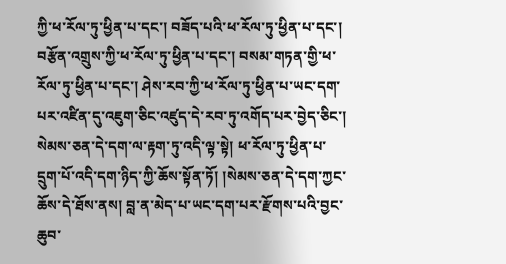ཀྱི་ཕ་རོལ་ཏུ་ཕྱིན་པ་དང་། བཟོད་པའི་ཕ་རོལ་ཏུ་ཕྱིན་པ་དང་། བརྩོན་འགྲུས་ཀྱི་ཕ་རོལ་ཏུ་ཕྱིན་པ་དང་། བསམ་གཏན་གྱི་ཕ་རོལ་ཏུ་ཕྱིན་པ་དང་། ཤེས་རབ་ཀྱི་ཕ་རོལ་ཏུ་ཕྱིན་པ་ཡང་དག་པར་འཛིན་དུ་འཇུག་ཅིང་འཛུད་དེ་རབ་ཏུ་འགོད་པར་བྱེད་ཅིང་། སེམས་ཅན་དེ་དག་ལ་རྟག་ཏུ་འདི་ལྟ་སྟེ། ཕ་རོལ་ཏུ་ཕྱིན་པ་དྲུག་པོ་འདི་དག་ཉིད་ཀྱི་ཆོས་སྟོན་ཏོ། །སེམས་ཅན་དེ་དག་ཀྱང་ཆོས་དེ་ཐོས་ནས། བླ་ན་མེད་པ་ཡང་དག་པར་རྫོགས་པའི་བྱང་ཆུབ་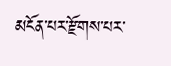མངོན་པར་རྫོགས་པར་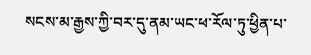སངས་མ་རྒྱས་ཀྱི་བར་དུ་ནམ་ཡང་ཕ་རོལ་ཏུ་ཕྱིན་པ་